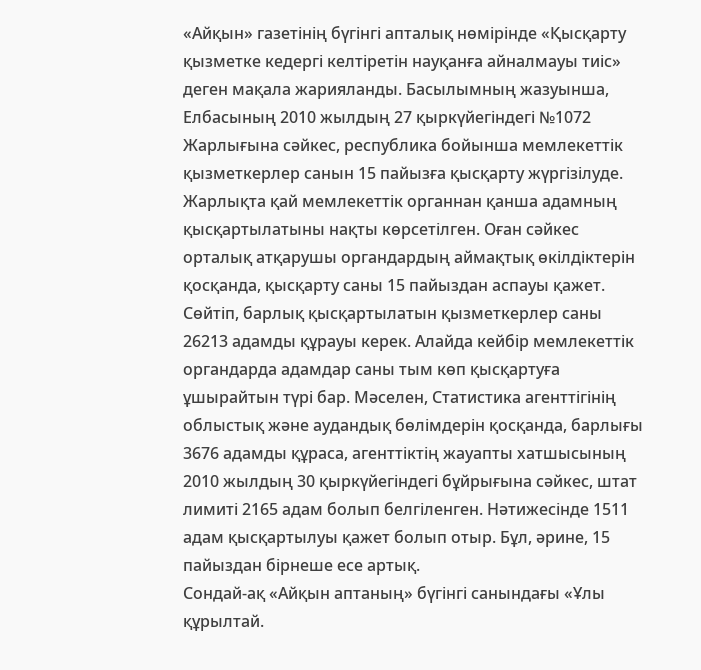«Айқын» газетінің бүгінгі апталық нөмірінде «Қысқарту қызметке кедергі келтіретін науқанға айналмауы тиіс» деген мақала жарияланды. Басылымның жазуынша, Елбасының 2010 жылдың 27 қыркүйегіндегі №1072 Жарлығына сәйкес, республика бойынша мемлекеттік қызметкерлер санын 15 пайызға қысқарту жүргізілуде. Жарлықта қай мемлекеттік органнан қанша адамның қысқартылатыны нақты көрсетілген. Оған сәйкес орталық атқарушы органдардың аймақтық өкілдіктерін қосқанда, қысқарту саны 15 пайыздан аспауы қажет. Сөйтіп, барлық қысқартылатын қызметкерлер саны 26213 адамды құрауы керек. Алайда кейбір мемлекеттік органдарда адамдар саны тым көп қысқартуға ұшырайтын түрі бар. Мәселен, Статистика агенттігінің облыстық және аудандық бөлімдерін қосқанда, барлығы 3676 адамды құраса, агенттіктің жауапты хатшысының 2010 жылдың 30 қыркүйегіндегі бұйрығына сәйкес, штат лимиті 2165 адам болып белгіленген. Нәтижесінде 1511 адам қысқартылуы қажет болып отыр. Бұл, әрине, 15 пайыздан бірнеше есе артық.
Сондай-ақ «Айқын аптаның» бүгінгі санындағы «Ұлы құрылтай.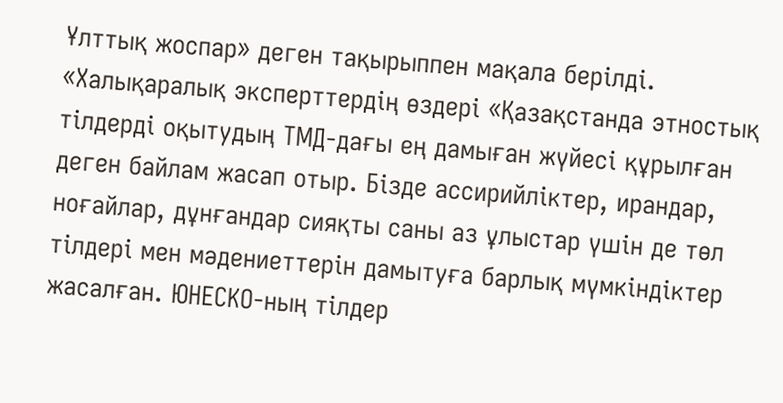Ұлттық жоспар» деген тақырыппен мақала берілді. «Халықаралық эксперттердің өздері «Қазақстанда этностық тілдерді оқытудың ТМД-дағы ең дамыған жүйесі құрылған деген байлам жасап отыр. Бізде ассирийліктер, ирандар, ноғайлар, дұнғандар сияқты саны аз ұлыстар үшін де төл тілдері мен мәдениеттерін дамытуға барлық мүмкіндіктер жасалған. ЮНЕСКО-ның тілдер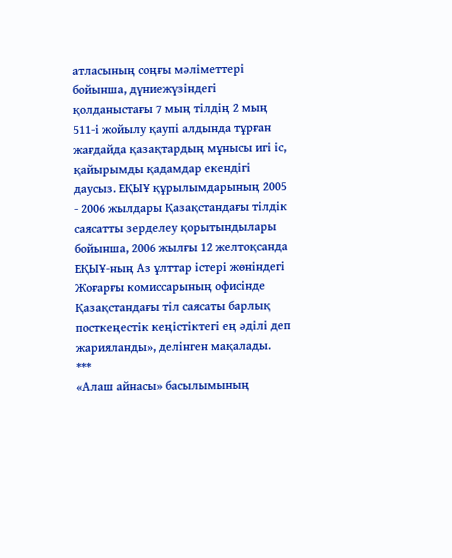атласының соңғы мәліметтері бойынша, дүниежүзіндегі қолданыстағы 7 мың тілдің 2 мың 511-і жойылу қаупі алдында тұрған жағдайда қазақтардың мұнысы игі іс, қайырымды қадамдар екендігі даусыз. ЕҚЫҰ құрылымдарының 2005 - 2006 жылдары Қазақстандағы тілдік саясатты зерделеу қорытындылары бойынша, 2006 жылғы 12 желтоқсанда ЕҚЫҰ-ның Аз ұлттар істері жөніндегі Жоғарғы комиссарының офисінде Қазақстандағы тіл саясаты барлық посткеңестік кеңістіктегі ең әділі деп жарияланды», делінген мақалады.
***
«Алаш айнасы» басылымының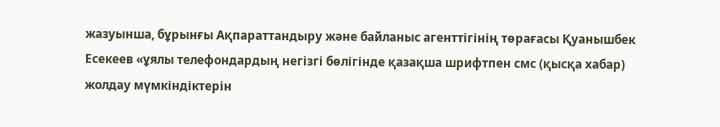жазуынша, бұрынғы Ақпараттандыру және байланыс агенттігінің төрағасы Қуанышбек Есекеев «ұялы телефондардың негізгі бөлігінде қазақша шрифтпен смс (қысқа хабар) жолдау мүмкіндіктерін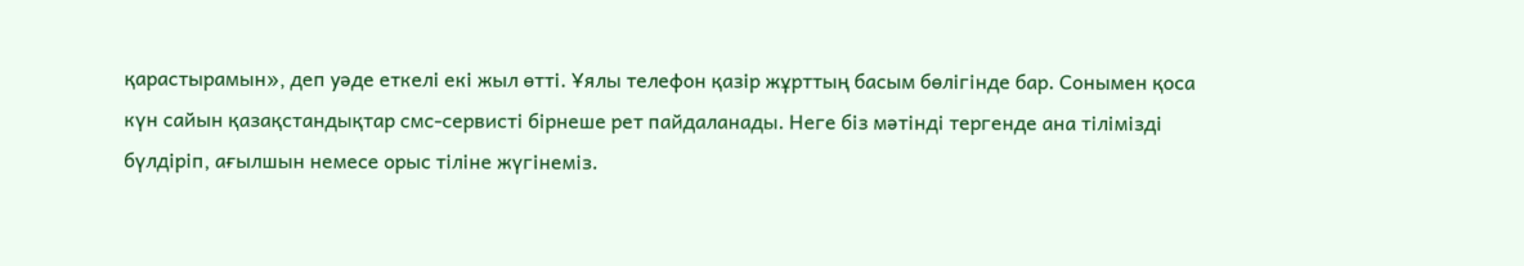қарастырамын», деп уәде еткелі екі жыл өтті. Ұялы телефон қазір жұрттың басым бөлігінде бар. Сонымен қоса күн сайын қазақстандықтар смс-сервисті бірнеше рет пайдаланады. Неге біз мәтінді тергенде ана тілімізді бүлдіріп, ағылшын немесе орыс тіліне жүгінеміз.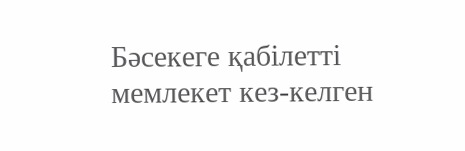Бәсекеге қабілетті мемлекет кез-келген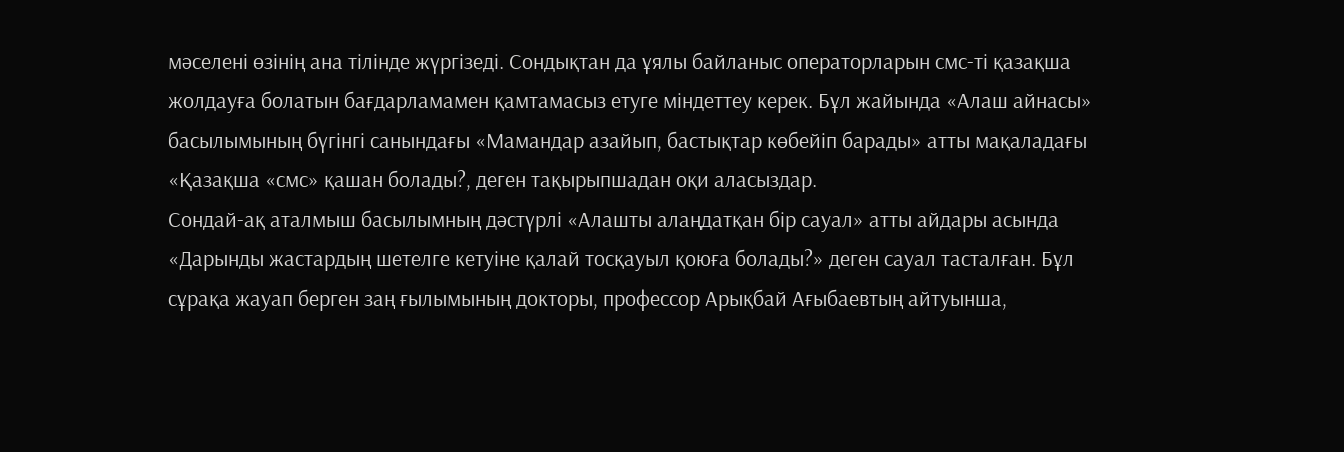мәселені өзінің ана тілінде жүргізеді. Сондықтан да ұялы байланыс операторларын смс-ті қазақша жолдауға болатын бағдарламамен қамтамасыз етуге міндеттеу керек. Бұл жайында «Алаш айнасы» басылымының бүгінгі санындағы «Мамандар азайып, бастықтар көбейіп барады» атты мақаладағы «Қазақша «смс» қашан болады?, деген тақырыпшадан оқи аласыздар.
Сондай-ақ аталмыш басылымның дәстүрлі «Алашты алаңдатқан бір сауал» атты айдары асында «Дарынды жастардың шетелге кетуіне қалай тосқауыл қоюға болады?» деген сауал тасталған. Бұл сұрақа жауап берген заң ғылымының докторы, профессор Арықбай Ағыбаевтың айтуынша,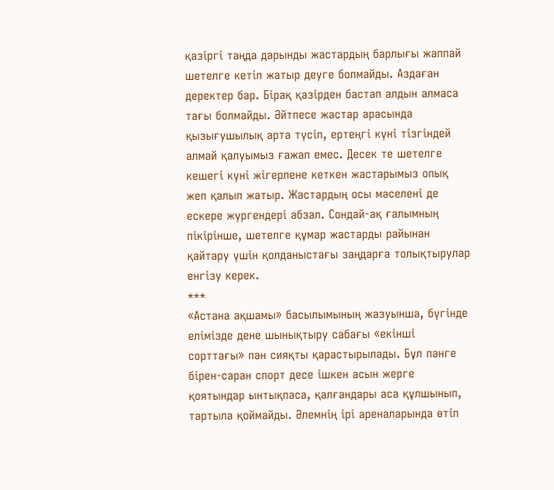қазіргі таңда дарынды жастардың барлығы жаппай шетелге кетіп жатыр деуге болмайды. Аздаған деректер бар. Бірақ қазірден бастап алдын алмаса тағы болмайды. Әйтпесе жастар арасында қызығушылық арта түсіп, ертеңгі күні тізгіндей алмай қалуымыз ғажап емес. Десек те шетелге кешегі күні жігерлене кеткен жастарымыз опық жеп қалып жатыр. Жастардың осы мәселені де ескере жүргендері абзал. Сондай-ақ ғалымның пікірінше, шетелге құмар жастарды райынан қайтару үшін қолданыстағы заңдарға толықтырулар енгізу керек.
***
«Астана ақшамы» басылымының жазуынша, бүгінде елімізде дене шынықтыру сабағы «екінші сорттағы» пән сияқты қарастырылады. Бұл пәнге бірен-саран спорт десе ішкен асын жерге қоятындар ынтықпаса, қалғандары аса құлшынып, тартыла қоймайды. Әлемнің ірі ареналарында өтіп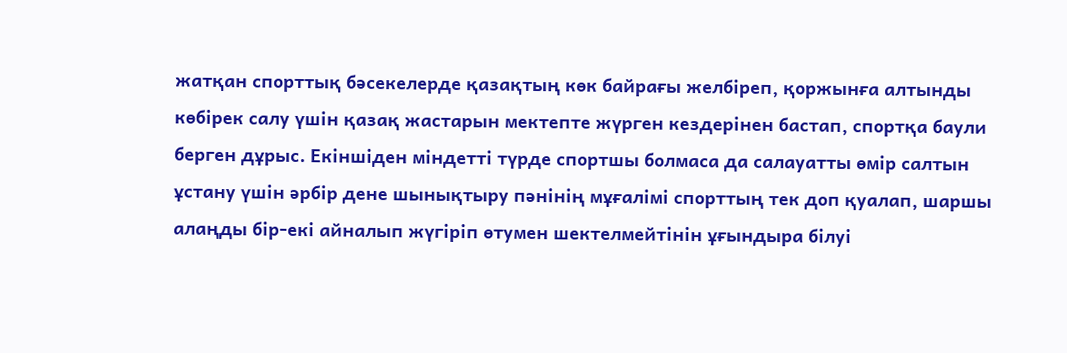жатқан спорттық бәсекелерде қазақтың көк байрағы желбіреп, қоржынға алтынды көбірек салу үшін қазақ жастарын мектепте жүрген кездерінен бастап, спортқа баули берген дұрыс. Екіншіден міндетті түрде спортшы болмаса да салауатты өмір салтын ұстану үшін әрбір дене шынықтыру пәнінің мұғалімі спорттың тек доп қуалап, шаршы алаңды бір-екі айналып жүгіріп өтумен шектелмейтінін ұғындыра білуі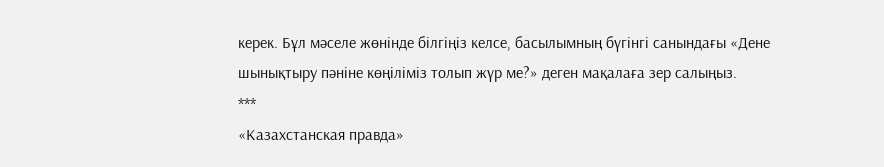керек. Бұл мәселе жөнінде білгіңіз келсе, басылымның бүгінгі санындағы «Дене шынықтыру пәніне көңіліміз толып жүр ме?» деген мақалаға зер салыңыз.
***
«Казахстанская правда»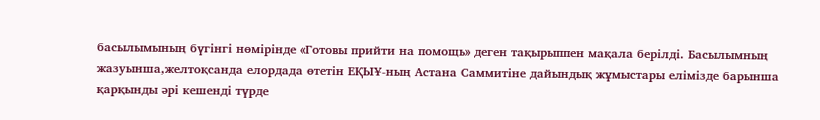басылымының бүгінгі нөмірінде «Готовы прийти на помощь» деген тақырыппен мақала берілді. Басылымның жазуынша,желтоқсанда елордада өтетін ЕҚЫҰ-ның Астана Саммитіне дайындық жұмыстары елімізде барынша қарқынды әрі кешенді түрде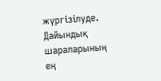жүргізілуде. Дайындық шараларының ең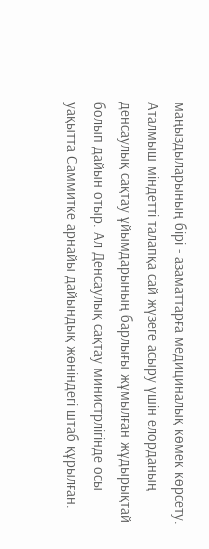маңыздыларының бірі - азаматтарға медициналық көмек көрсету. Аталмыш міндетті талапқа сай жүзеге асыру үшін елорданың денсаулық сақтау ұйымдарының барлығы жұмылған жұдырықтай болып дайын отыр. Ал Денсаулық сақтау министрлігінде осы уақытта Саммитке арнайы дайындық жөніндегі штаб құрылған.